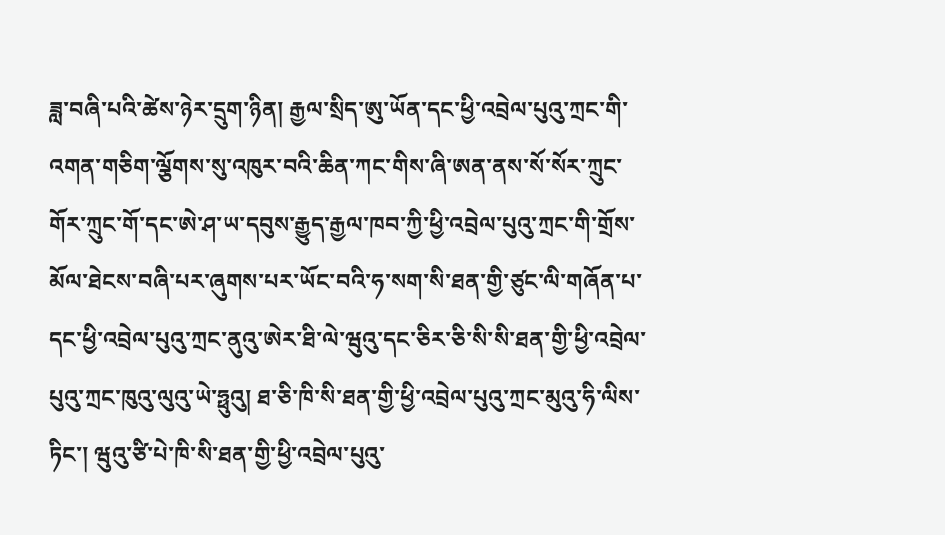ཟླ་བཞི་པའི་ཚེས་ཉེར་དྲུག་ཉིན། རྒྱལ་སྲིད་ཨུ་ཡོན་དང་ཕྱི་འབྲེལ་པུའུ་ཀྲང་གི་འགན་གཅིག་ལྕོགས་སུ་འཁུར་བའི་ཆིན་ཀང་གིས་ཞི་ཨན་ནས་སོ་སོར་ཀྲུང་གོར་ཀྲུང་གོ་དང་ཨེ་ཤ་ཡ་དབུས་རྒྱུད་རྒྱལ་ཁབ་ཀྱི་ཕྱི་འབྲེལ་པུའུ་ཀྲང་གི་གྲོས་མོལ་ཐེངས་བཞི་པར་ཞུགས་པར་ཡོང་བའི་ཧ་སག་སི་ཐན་གྱི་ཙུང་ལི་གཞོན་པ་དང་ཕྱི་འབྲེལ་པུའུ་ཀྲང་ནུའུ་ཨེར་ཐི་ལེ་ཝུའུ་དང་ཅིར་ཅི་སི་སི་ཐན་གྱི་ཕྱི་འབྲེལ་པུའུ་ཀྲང་ཁུའུ་ལུའུ་ཡེ་ཧྥུའུ། ཐ་ཅི་ཁི་སི་ཐན་གྱི་ཕྱི་འབྲེལ་པུའུ་ཀྲང་མུའུ་ཧི་ལིས་ཏིང་། ཝུའུ་ཙི་པེ་ཁི་སི་ཐན་གྱི་ཕྱི་འབྲེལ་པུའུ་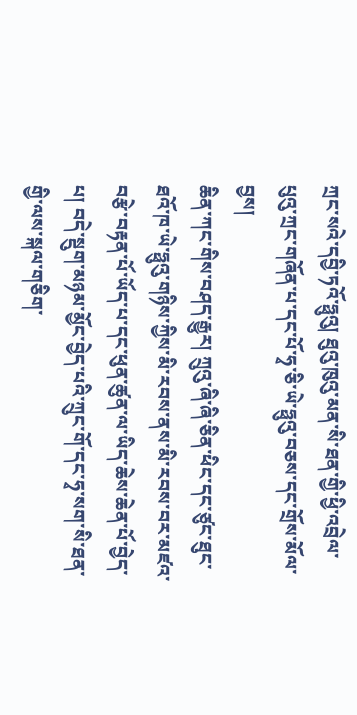ཀྲང་སའེ་དབྱི་ཏའོ་ཧྥུའུ། ཐུའུ་ཁུའུ་མན་སི་ཐན་གྱི་ཕྱི་འབྲེལ་པུའུ་ཀྲང་གཞོན་པ་དང་པོ་ཧྭ་ཅི་ཡེ་ཧྥུའུ་བཅས་དང་གྲོས་མོལ་བྱས།
ཆིན་ཀང་གིས་བཤད་རྒྱུར། ཀྲུའུ་ཞི་ཞི་ཅིན་ཕིང་དང་ཙུང་ཐུང་ཐའོ་ཁ་ཡེ་ཧྥུའུ་གཉིས་ཀྱིས་མི་རབས་ནས་མི་རབས་བར་མཛའ་བརྩེ་བརྟན་པོ་ཡོད་པ་དང་ཕུན་ཚུན་ལ་ཡིད་ཆེས་ཆེན་པོ་བྱེད་པ། བདེ་སྡུག་མཉམ་མྱོང་བྱེད་པའི་ཀྲུང་གོ་དང་ཧྭ་སག་སི་ཐན་གྱི་ལས་སྐལ་གཅིག་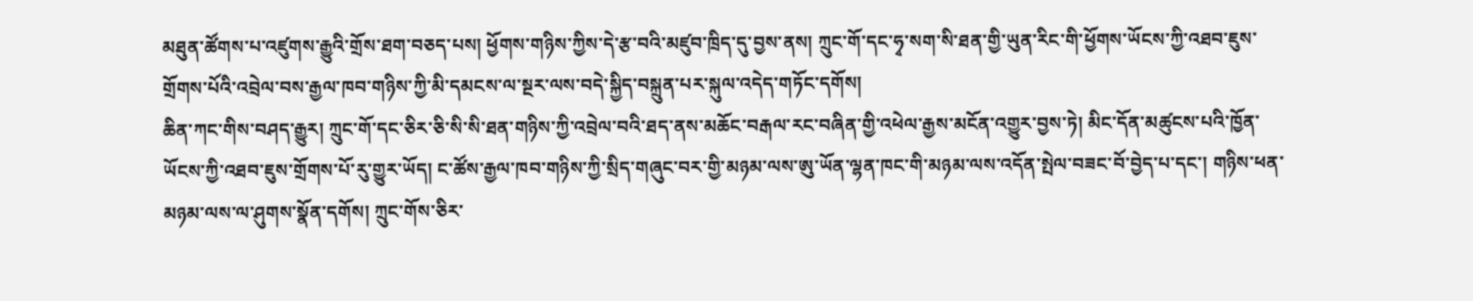མཐུན་ཚོགས་པ་འཛུགས་རྒྱུའི་གྲོས་ཐག་བཅད་པས། ཕྱོགས་གཉིས་ཀྱིས་དེ་རྩ་བའི་མཛུབ་ཁྲིད་དུ་བྱས་ནས། ཀྲུང་གོ་དང་ཧྭ་སག་སི་ཐན་གྱི་ཡུན་རིང་གི་ཕྱོགས་ཡོངས་ཀྱི་འཐབ་ཇུས་གྲོགས་པོའི་འབྲེལ་བས་རྒྱལ་ཁབ་གཉིས་ཀྱི་མི་དམངས་ལ་སྔར་ལས་བདེ་སྐྱིད་བསྐྲུན་པར་སྐུལ་འདེད་གཏོང་དགོས།
ཆིན་ཀང་གིས་བཤད་རྒྱུར། ཀྲུང་གོ་དང་ཅིར་ཅི་སི་སི་ཐན་གཉིས་ཀྱི་འབྲེལ་བའི་ཐད་ནས་མཆོང་བརྒལ་རང་བཞིན་གྱི་འཕེལ་རྒྱས་མངོན་འགྱུར་བྱས་ཏེ། མིང་དོན་མཚུངས་པའི་ཁྱོན་ཡོངས་ཀྱི་འཐབ་ཇུས་གྲོགས་པོ་རུ་གྱུར་ཡོད། ང་ཚོས་རྒྱལ་ཁབ་གཉིས་ཀྱི་སྲིད་གཞུང་བར་གྱི་མཉམ་ལས་ཨུ་ཡོན་ལྷན་ཁང་གི་མཉམ་ལས་འདོན་སྤེལ་བཟང་བོ་བྱེད་པ་དང་། གཉིས་ཕན་མཉམ་ལས་ལ་ཤུགས་སྣོན་དགོས། ཀྲུང་གོས་ཅིར་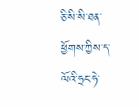ཅི་སི་སི་ཐན་ཕྱོགས་ཀྱིས་ད་ལོའི་ཧྲང་ཧེ་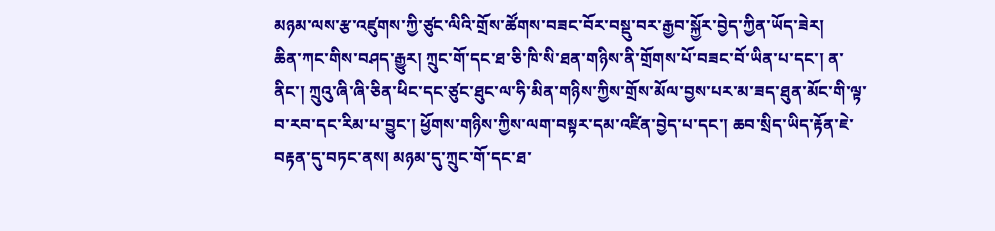མཉམ་ལས་རྩ་འཛུགས་ཀྱི་ཙུང་ལིའི་གྲོས་ཚོགས་བཟང་བོར་བསྡུ་བར་རྒྱབ་སྐྱོར་བྱེད་ཀྱིན་ཡོད་ཟེར།
ཆིན་ཀང་གིས་བཤད་རྒྱུར། ཀྲུང་གོ་དང་ཐ་ཅི་ཁི་སི་ཐན་གཉིས་ནི་གྲོགས་པོ་བཟང་བོ་ཡིན་པ་དང་། ན་ནིང་། ཀྲུའུ་ཞི་ཞི་ཅིན་ཕིང་དང་ཙུང་ཐུང་ལ་ཧི་མིན་གཉིས་ཀྱིས་གྲོས་མོལ་བྱས་པར་མ་ཟད་ཐུན་མོང་གི་ལྟ་བ་རབ་དང་རིམ་པ་བྱུང་། ཕྱོགས་གཉིས་ཀྱིས་ལག་བསྟར་དམ་འཛིན་བྱེད་པ་དང་། ཆབ་སྲིད་ཡིད་རྟོན་ཇེ་བརྟན་དུ་བཏང་ནས། མཉམ་དུ་ཀྲུང་གོ་དང་ཐ་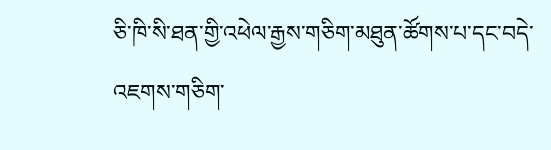ཅི་ཁི་སི་ཐན་གྱི་འཕེལ་རྒྱས་གཅིག་མཐུན་ཚོགས་པ་དང་བདེ་འཇགས་གཅིག་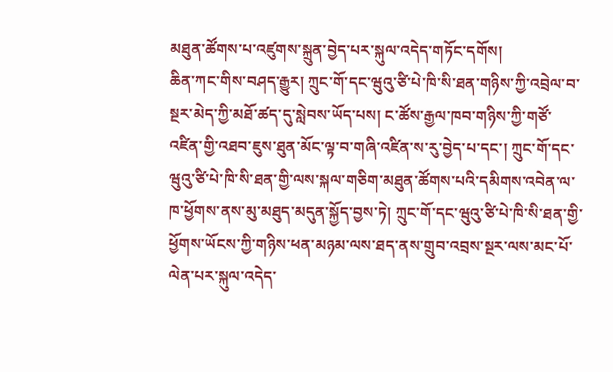མཐུན་ཚོགས་པ་འཛུགས་སྐྲུན་བྱེད་པར་སྐུལ་འདེད་གཏོང་དགོས།
ཆིན་ཀང་གིས་བཤད་རྒྱུར། ཀྲུང་གོ་དང་ཝུའུ་ཙི་པེ་ཁི་སི་ཐན་གཉིས་ཀྱི་འབྲེལ་བ་སྔར་མེད་ཀྱི་མཐོ་ཚད་དུ་སླེབས་ཡོད་པས། ང་ཚོས་རྒྱལ་ཁབ་གཉིས་ཀྱི་གཙོ་འཛིན་གྱི་འཐབ་ཇུས་ཐུན་མོང་ལྟ་བ་གཞི་འཛིན་ས་རུ་བྱེད་པ་དང་། ཀྲུང་གོ་དང་ཝུའུ་ཙི་པེ་ཁི་སི་ཐན་གྱི་ལས་སྐལ་གཅིག་མཐུན་ཚོགས་པའི་དམིགས་འབེན་ལ་ཁ་ཕྱོགས་ནས་མུ་མཐུད་མདུན་སྐྱོད་བྱས་ཏེ། ཀྲུང་གོ་དང་ཝུའུ་ཙི་པེ་ཁི་སི་ཐན་གྱི་ཕྱོགས་ཡོངས་ཀྱི་གཉིས་ཕན་མཉམ་ལས་ཐད་ནས་གྲུབ་འབྲས་སྔར་ལས་མང་པོ་ལེན་པར་སྐུལ་འདེད་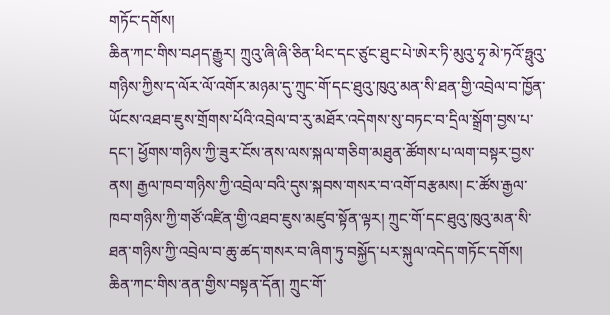གཏོང་དགོས།
ཆིན་ཀང་གིས་བཤད་རྒྱུར། ཀྲུའུ་ཞི་ཞི་ཅིན་ཕིང་དང་ཙུང་ཐུང་པེ་ཨེར་ཏི་མུའུ་ཧྭ་མེ་ཏའོ་ཧྥུའུ་གཉིས་ཀྱིས་ད་ལོར་ལོ་འགོར་མཉམ་དུ་ཀྲུང་གོ་དང་ཐུའུ་ཁུའུ་མན་སི་ཐན་གྱི་འབྲེལ་བ་ཁྱོན་ཡོངས་འཐབ་ཇུས་གྲོགས་པོའི་འབྲེལ་བ་རུ་མཐོར་འདེགས་སུ་བཏང་བ་དྲིལ་སྒྲོག་བྱས་པ་དང་། ཕྱོགས་གཉིས་ཀྱི་ཟུར་ངོས་ནས་ལས་སྐལ་གཅིག་མཐུན་ཚོགས་པ་ལག་བསྟར་བྱས་ནས། རྒྱལ་ཁབ་གཉིས་ཀྱི་འབྲེལ་བའི་དུས་སྐབས་གསར་བ་འགོ་བརྩམས། ང་ཚོས་རྒྱལ་ཁབ་གཉིས་ཀྱི་གཙོ་འཛིན་གྱི་འཐབ་ཇུས་མཛུབ་སྟོན་ལྟར། ཀྲུང་གོ་དང་ཐུའུ་ཁུའུ་མན་སི་ཐན་གཉིས་ཀྱི་འབྲེལ་བ་ཆུ་ཚད་གསར་བ་ཞིག་ཏུ་བསྐྱོད་པར་སྐུལ་འདེད་གཏོང་དགོས།
ཆིན་ཀང་གིས་ནན་གྱིས་བསྟན་དོན། ཀྲུང་གོ་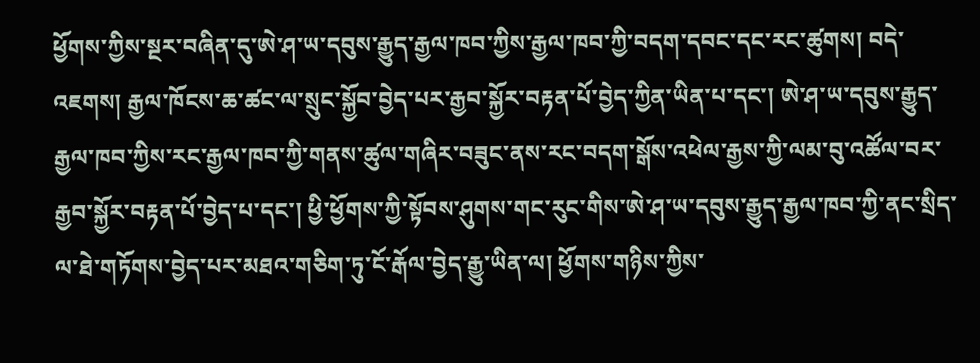ཕྱོགས་ཀྱིས་སྔར་བཞིན་དུ་ཨེ་ཤ་ཡ་དབུས་རྒྱུད་རྒྱལ་ཁབ་ཀྱིས་རྒྱལ་ཁབ་ཀྱི་བདག་དབང་དང་རང་ཚུགས། བདེ་འཇགས། རྒྱལ་ཁོངས་ཆ་ཚང་ལ་སྲུང་སྐྱོབ་བྱེད་པར་རྒྱབ་སྐྱོར་བརྟན་པོ་བྱེད་ཀྱིན་ཡིན་པ་དང་། ཨེ་ཤ་ཡ་དབུས་རྒྱུད་རྒྱལ་ཁབ་ཀྱིས་རང་རྒྱལ་ཁབ་ཀྱི་གནས་ཚུལ་གཞིར་བཟུང་ནས་རང་བདག་སྒོས་འཕེལ་རྒྱས་ཀྱི་ལམ་བུ་འཚོལ་བར་རྒྱབ་སྐྱོར་བརྟན་པོ་བྱེད་པ་དང་། ཕྱི་ཕྱོགས་ཀྱི་སྟོབས་ཤུགས་གང་རུང་གིས་ཨེ་ཤ་ཡ་དབུས་རྒྱུད་རྒྱལ་ཁབ་ཀྱི་ནང་སྲིད་ལ་ཐེ་གཏོགས་བྱེད་པར་མཐའ་གཅིག་ཏུ་ངོ་རྒོལ་བྱེད་རྒྱུ་ཡིན་ལ། ཕྱོགས་གཉིས་ཀྱིས་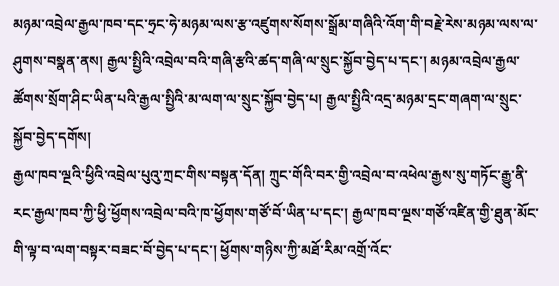མཉམ་འབྲེལ་རྒྱལ་ཁབ་དང་ཧྲང་ཧེ་མཉམ་ལས་རྩ་འཛུགས་སོགས་སྒྲོམ་གཞིའི་འོག་གི་བརྗེ་རེས་མཉམ་ལས་ལ་ཤུགས་བསྣན་ནས། རྒྱལ་སྤྱིའི་འབྲེལ་བའི་གཞི་རྩའི་ཚད་གཞི་ལ་སྲུང་སྐྱོབ་བྱེད་པ་དང་། མཉམ་འབྲེལ་རྒྱལ་ཚོགས་སྲོག་ཤིང་ཡིན་པའི་རྒྱལ་སྤྱིའི་མ་ལག་ལ་སྲུང་སྐྱོབ་བྱེད་པ། རྒྱལ་སྤྱིའི་འདྲ་མཉམ་དྲང་གཞག་ལ་སྲུང་སྐྱོབ་བྱེད་དགོས།
རྒྱལ་ཁབ་ལྔའི་ཕྱིའི་འབྲེལ་པུའུ་ཀྲང་གིས་བསྟན་དོན། ཀྲུང་གོའི་བར་གྱི་འབྲེལ་བ་འཕེལ་རྒྱས་སུ་གཏོང་རྒྱུ་ནི་རང་རྒྱལ་ཁབ་ཀྱི་ཕྱི་ཕྱོགས་འབྲེལ་བའི་ཁ་ཕྱོགས་གཙོ་བོ་ཡིན་པ་དང་། རྒྱལ་ཁབ་ལྔས་གཙོ་འཛིན་གྱི་ཐུན་མོང་གི་ལྟ་བ་ལག་བསྟར་བཟང་བོ་བྱེད་པ་དང་། ཕྱོགས་གཉིས་ཀྱི་མཐོ་རིམ་འགྲོ་འོང་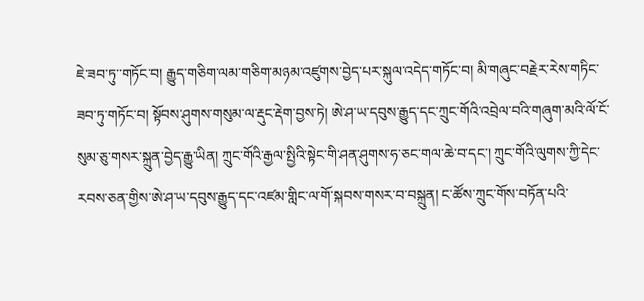ཇེ་ཟབ་ཏུ་་གཏོང་བ། རྒྱུད་གཅིག་ལམ་གཅིག་མཉམ་འཛུགས་བྱེད་པར་སྐུལ་འདེད་གཏོང་བ། མི་གཞུང་བརྗེར་རེས་གཏིང་ཟབ་ཏུ་གཏོང་བ། སྟོབས་ཤུགས་གསུམ་ལ་རྡུང་རྡེག་བྱས་ཏེ། ཨེ་ཤ་ཡ་དབུས་རྒྱུད་དང་ཀྲུང་གོའི་འབྲེལ་བའི་གཞུག་མའི་ལོ་ངོ་སུམ་ཅུ་གསར་སྐྲུན་བྱེད་རྒྱུ་ཡིན། ཀྲུང་གོའི་རྒྱལ་སྤྱིའི་སྟེང་གི་ཤན་ཤུགས་ཧ་ཅང་གལ་ཆེ་བ་དང་། ཀྲུང་གོའི་ལུགས་ཀྱི་དེང་རབས་ཅན་གྱིས་ཨེ་ཤ་ཡ་དབུས་རྒྱུད་དང་འཛམ་གླིང་ལ་གོ་སྐབས་གསར་བ་བསྐྲུན། ང་ཚོས་ཀྲུང་གོས་བཏོན་པའི་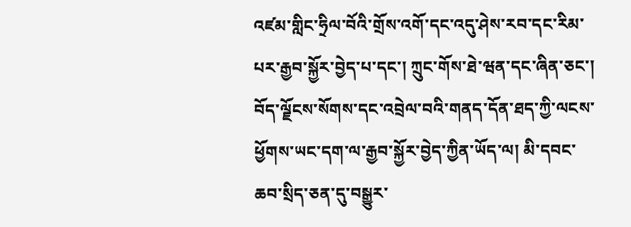འཛམ་གླིང་ཧྲིལ་བོའི་གྲོས་འགོ་དང་འདུ་ཤེས་རབ་དང་རིམ་པར་རྒྱབ་སྐྱོར་བྱེད་པ་དང་། ཀྲུང་གོས་ཐེ་ཝན་དང་ཞིན་ཅང་། བོད་ལྗོངས་སོགས་དང་འབྲེལ་བའི་གནད་དོན་ཐད་ཀྱི་ལངས་ཕྱོགས་ཡང་དག་ལ་རྒྱབ་སྐྱོར་བྱེད་ཀྱིན་ཡོད་ལ། མི་དབང་ཆབ་སྲིད་ཅན་དུ་བསྒྱུར་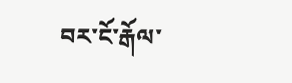བར་ངོ་རྒོལ་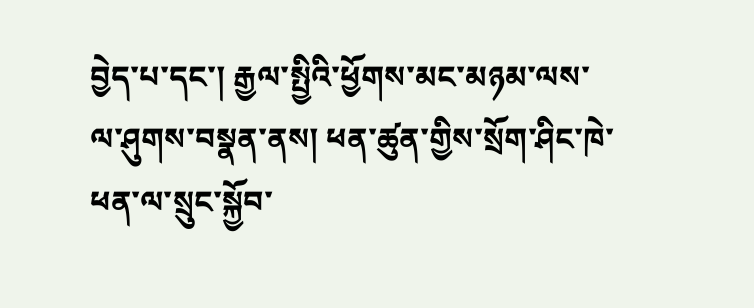བྱེད་པ་དང་། རྒྱལ་སྤྱིའི་ཕྱོགས་མང་མཉམ་ལས་ལ་ཤུགས་བསྣན་ནས། ཕན་ཚུན་གྱིས་སྲོག་ཤིང་ཁེ་ཕན་ལ་སྲུང་སྐྱོབ་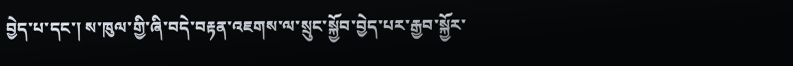བྱེད་པ་དང་། ས་ཁུལ་གྱི་ཞི་བདེ་བརྟན་འཇགས་ལ་སྲུང་སྐྱོབ་བྱེད་པར་རྒྱབ་སྐྱོར་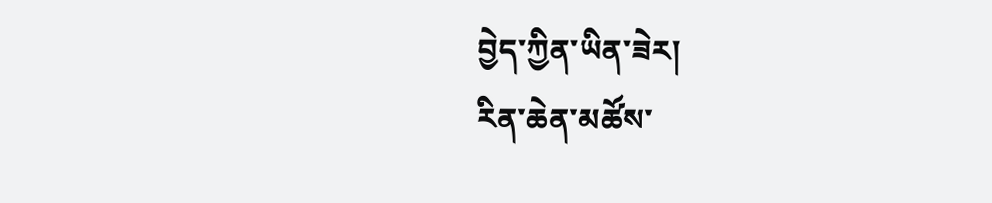བྱེད་ཀྱིན་ཡིན་ཟེར།
རིན་ཆེན་མཚོས་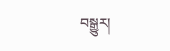བསྒྱུར།